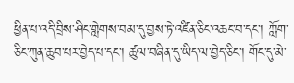ཕྱིན་པ་འདི་བྲིས་ཤིང་གླེགས་བམ་དུ་བྱས་ཏེ་འཛིན་ཅིང་འཆང་བ་དང་། ཀློག་ཅིང་ཀུན་ཆུབ་པར་བྱེད་པ་དང་། ཚུལ་བཞིན་དུ་ཡིད་ལ་བྱེད་ཅིང་། གོང་དུ་མེ་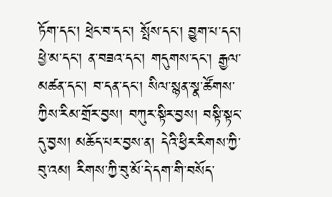ཏོག་དང་། ཕྲེང་བ་དང་། སྤོས་དང་། བྱུག་པ་དང་། ཕྱེ་མ་དང་། ན་བཟའ་དང་། གདུགས་དང་། རྒྱལ་མཚན་དང་། བ་དན་དང་། སིལ་སྙན་སྣ་ཚོགས་ཀྱིས་རིམ་གྲོར་བྱས། བཀུར་སྟིར་བྱས། བསྟི་སྟང་དུ་བྱས། མཆོད་པར་བྱས་ན། དེའི་ཕྱིར་རིགས་ཀྱི་བུ་འམ། རིགས་ཀྱི་བུ་མོ་དེ་དག་གི་བསོད་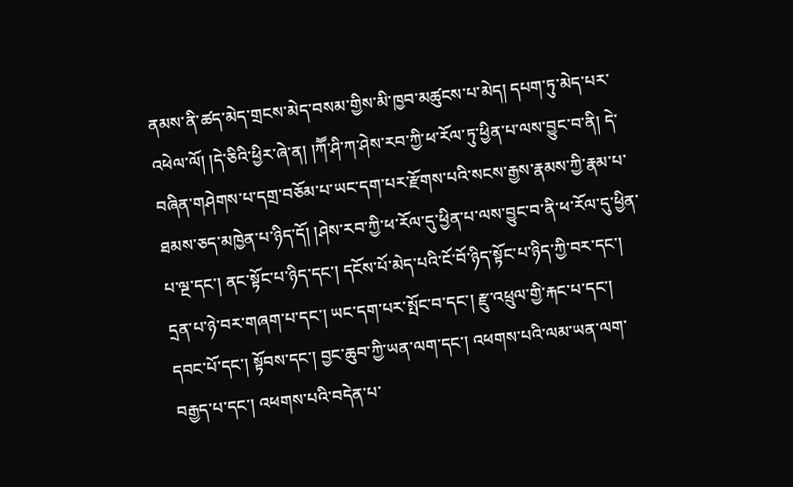ནམས་ནི་ཚད་མེད་གྲངས་མེད་བསམ་གྱིས་མི་ཁྱབ་མཚུངས་པ་མེད། དཔག་ཏུ་མེད་པར་འཕེལ་ལོ། །དེ་ཅིའི་ཕྱིར་ཞེ་ན། །ཀཽ་ཤི་ཀ་ཤེས་རབ་ཀྱི་ཕ་རོལ་ཏུ་ཕྱིན་པ་ལས་བྱུང་བ་ནི། དེ་བཞིན་གཤེགས་པ་དགྲ་བཅོམ་པ་ཡང་དག་པར་རྫོགས་པའི་སངས་རྒྱས་རྣམས་ཀྱི་རྣམ་པ་ཐམས་ཅད་མཁྱེན་པ་ཉིད་དོ། །ཤེས་རབ་ཀྱི་ཕ་རོལ་དུ་ཕྱིན་པ་ལས་བྱུང་བ་ནི་ཕ་རོལ་དུ་ཕྱིན་པ་ལྔ་དང་། ནང་སྟོང་པ་ཉིད་དང་། དངོས་པོ་མེད་པའི་ངོ་བོ་ཉིད་སྟོང་པ་ཉིད་ཀྱི་བར་དང་། དྲན་པ་ཉེ་བར་གཞག་པ་དང་། ཡང་དག་པར་སྤོང་བ་དང་། རྫུ་འཕྲུལ་གྱི་རྐང་པ་དང་། དབང་པོ་དང་། སྟོབས་དང་། བྱང་ཆུབ་ཀྱི་ཡན་ལག་དང་། འཕགས་པའི་ལམ་ཡན་ལག་བརྒྱད་པ་དང་། འཕགས་པའི་བདེན་པ་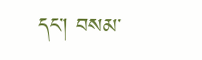དང་། བསམ་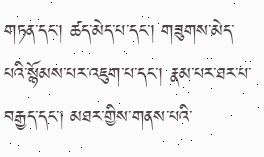གཏན་དང་། ཚད་མེད་པ་དང་། གཟུགས་མེད་པའི་སྙོམས་པར་འཇུག་པ་དང་། རྣམ་པར་ཐར་པ་བརྒྱད་དང་། མཐར་གྱིས་གནས་པའི་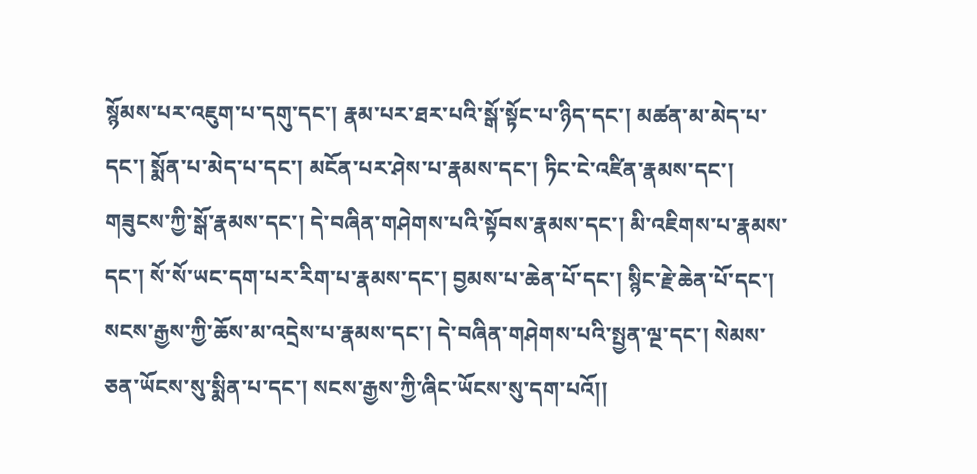སྙོམས་པར་འཇུག་པ་དགུ་དང་། རྣམ་པར་ཐར་པའི་སྒོ་སྟོང་པ་ཉིད་དང་། མཚན་མ་མེད་པ་དང་། སྨོན་པ་མེད་པ་དང་། མངོན་པར་ཤེས་པ་རྣམས་དང་། ཏིང་ངེ་འཛིན་རྣམས་དང་། གཟུངས་ཀྱི་སྒོ་རྣམས་དང་། དེ་བཞིན་གཤེགས་པའི་སྟོབས་རྣམས་དང་། མི་འཇིགས་པ་རྣམས་དང་། སོ་སོ་ཡང་དག་པར་རིག་པ་རྣམས་དང་། བྱམས་པ་ཆེན་པོ་དང་། སྙིང་རྗེ་ཆེན་པོ་དང་། སངས་རྒྱས་ཀྱི་ཆོས་མ་འདྲེས་པ་རྣམས་དང་། དེ་བཞིན་གཤེགས་པའི་སྤྱན་ལྔ་དང་། སེམས་ཅན་ཡོངས་སུ་སྨིན་པ་དང་། སངས་རྒྱས་ཀྱི་ཞིང་ཡོངས་སུ་དག་པའོ།།